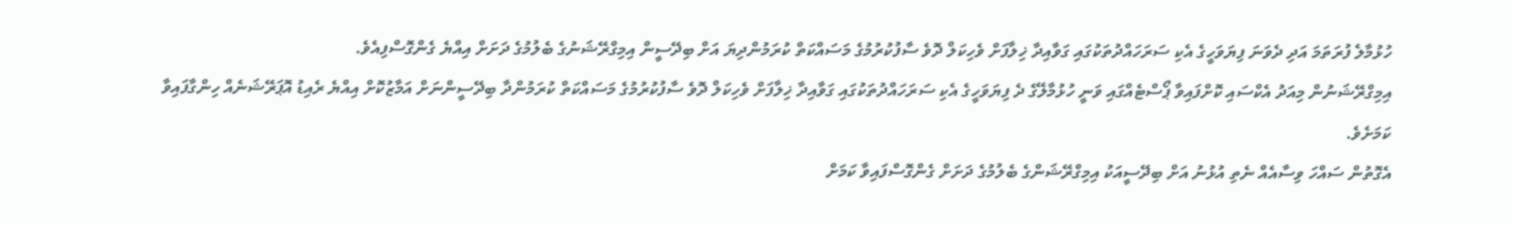ހުޅުމާލެ ފުރަތަމަ އަދި ދެވަނަ ފިޔަވަހީގެ އެކި ސަރަހައްދުތަކުގައި ގަވާއިދާ ޚިލާފަށް ވެހިކަލް ދޮވެ ސާފުކުރުމުގެ މަސައްކަތް ކުރަމުންދިޔަ އަށް ބިދޭސީން އިމިގްރޭޝަނުގެ ބެލުމުގެ ދަށަށް އިއްޔެ ގެންގޮސްފިއެވެ.
އިމިގްރޭޝަނުން މިއަދު އެކްސައި ކޮށްފައިވާ ޕޯސްޓެއްގައި ވަނީ ހުޅުމާލޭގެ ދެ ފިޔަވަހީގެ އެކި ސަރަހައްދުތަކުގައި ގަވާއިދާ ޚިލާފަށް ވެހިކަލް ދޮވެ ސާފުކުރުމުގެ މަސައްކަތް ކުރަމުންދާ ބިދޭސީންނަށް އަމާޒުކޮށް އިއްޔެ ރެއިޑު އޮޕަރޭޝަނެއް ހިންގާފައިވާ ކަމަށެވެ.
އެގޮތުން ސައްހަ ވިސާއެއް ނެތި އުޅުނު އަށް ބިދޭސީއަކު އިމިގްރޭޝަންގެ ބެލުމުގެ ދަށަށް ގެންގޮސްފައިވާ ކަމަށް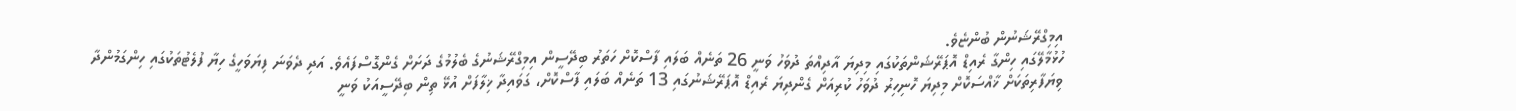އިމިގްރޭޝަނުން ބުންޏެވެ.
ހުޅުމާލޭގައި ހިންގާ ރެއިޑް އޮޕަރޭޝަންތަކުގައި މިދިޔަ އާދިއްތަ ދުވަހު ވަނީ 26 ތަނެއް ބަލައި ފާސްކޮށް ހަތަރު ބިދޭސީން އިމިގްރޭޝަނުގެ ބެލުމުގެ ދަށަށް ގެންގޮސްފައެވެ. އަދި ދެވަނަ ފިޔަވަހީގެ ހިޔާ ފުލެޓުތަކުގައި ހިންގަމުންދާ ވިޔަފާރިތަކަށް ޚާއްސަކޮށް މިދިޔަ ހޮނިހިރު ދުވަހު ކުރިއަށް ގެންދިޔަ ރެއިޑް އޮޕަރޭޝަނުގައި 13 ތަނެއް ބަލައި ފާސްކޮށް، ގަވައިދާ ޚިލާފަށް އުޅޭ ތިން ބިދޭސީއަކު ވަނީ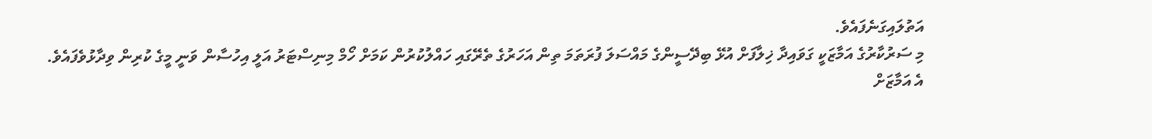އަތުލައިގަނެފައެވެ.
މި ސަރުކާރުގެ އަމާޒަކީ ގަވައިދާ ޚިލާފަށް އުޅޭ ބިދޭސީންގެ މައްސަލަ ފުރަތަމަ ތިން އަހަރުގެ ތެރޭގައި ހައްލުކުރުން ކަމަށް ހޯމް މިނިސްޓަރު އަލީ އިހުސާން ވަނީ މީގެ ކުރިން ވިދާޅުވެފައެވެ.
އެ އަމާޒަށް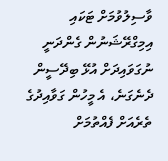ވާސިލުވުމަށް ޓަކައި އިމިގްރޭޝަނުން ގެންދަނީ ނުގަވައިދަށް އުޅޭ ބިދޭސީން ދެނެގަނެ، އެ މީހުން ގަވާއިދުގެ ތެރެއަށް ފެއްތުމަށް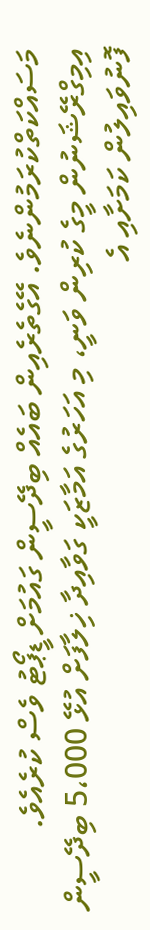މަސައްކަތްކުރަމުންނެވެ. އޭގެތެރެއިން ބައެއް ބިދޭސީން ގައުމަށް ޑީޕޯޓު ވެސް ކުރެއެވެ.
އިމިގްރޭޝަނުން މީގެ ކުރިން ވަނީ، މި އަހަރުގެ އަމާޒަކީ ގަވާއިދާ ޚިލާފަށް އުޅޭ 5،000 ބިދޭސީން ފޮނުވައިލުން ކަމަށާއި އެ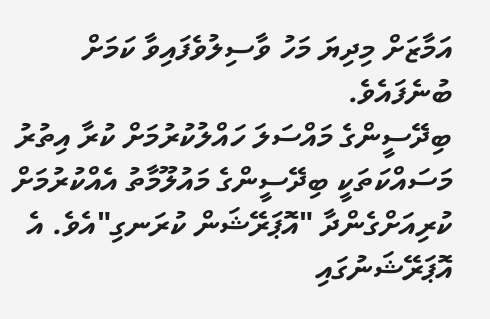އަމާޒަށް މިދިޔަ މަހު ވާސިލުވެފައިވާ ކަމަށް ބުނެފައެވެ.
ބިދޭސީންގެ މައްސަލަ ހައްލުކުރުމަށް ކުރާ އިތުރު މަސައްކަތަކީ ބިދޭސީންގެ މައުލޫމާތު އެއްކުރުމަށް ކުރިއަށްގެންދާ "އޮޕަރޭޝަން ކުރަނގި"އެވެ. އެ އޮޕަރޭޝަނުގައި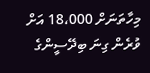މިހާތަނަށް 18،000 އަށް ވުރެން ގިނަ ބިދޭސީންގެ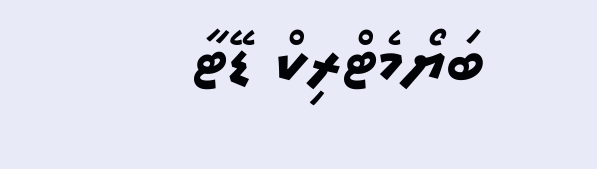ބަޔޯމެޓްރިކް ޑޭޓާ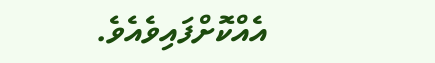އެއްކޮށްފައިވެއެވެ.